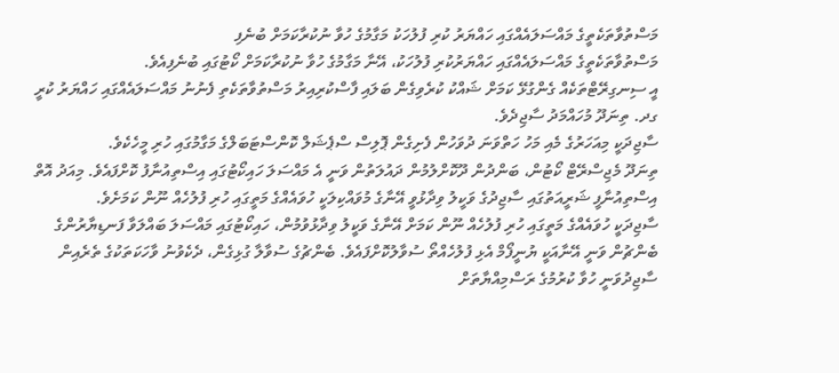މަސްތުވާތަކެތީގެ މައްސަލައެއްގައި ހައްޔަރު ކުރި ފުލުހަކު މަގާމުގެ ހުވާ ނުކުރާކަމަށް ބުނެފި
މަސްތުވާތަކެތީގެ މައްސަލައެއްގައި ހައްޔަރުކުރި ފުލުހަކު، އޭނާ މަގާމުގެ ހުވާ ނުކުރާކަމަށް ކޯޓުގައި ބުނެފިއެވެ.
އީ ސިނގިރޭޓްތަކެއް ގެންގުޅޭ ކަމަށް ޝައްކު ކުރެވިގެން ބަލައި ފާސްކުރިއިރު މަސްތުވާތަކެތި ފެނުނު މައްސަލައެއްގައި ހައްޔަރު ކުރީ ގދ. ތިނަދޫ މުހައްމަދު ސާޖިދެވެ.
ސާޖިދަކީ މިއަހަރުގެ މެއި މަހު ހަތްވަނަ ދުވަހުން ފެށިގެން ޕޮލިސް ސްޕެޝަލް ކޮންސްޓަބަލްގެ މަގާމުގައި ހުރި މީހެކެވެ.
ތިނަދޫ މެޖިސްރޭޓް ކޯޓުން، ބަންދުން ދޫކޮށްލުމުން ދައުލަތުން ވަނީ އެ މައްސަލަ ހައިކޯޓުގައި އިސްތިއުނާފު ކޮށްފައެވެ. މިއަދު އޮތް އިސްތިއުނާފީ ޝަރީއަތުގައި ސާޖިދުގެ ވަކީލު ވިދާޅުވީ އޭނާގެ މުވައްކިލަކީ ހުވައެއްގެ މަތީގައި ހުރި ފުލުހެއް ނޫން ކަމަށެވެ.
ސާޖިދަކީ ހުވައެއްގެ މަތީގައި ހުރި ފުލުހެއް ނޫން ކަމަށް އޭނާގެ ވަކީލު ވިދާޅުވުމުން، ހައިކޯޓުގައި މައްސަލަ ބައްލަވާ ފަނޑިޔާރުންގެ ބެންޗުން ވަނީ އޭނާއަކީ ޔުނީފޯމް އެޅި ފުލުހެއްތޯ ސުވާލުކޮށްފައެވެ. ބެންޗުގެ ސުވާލާ ގުޅިގެން، ދެކެވުނު ވާހަކަތަކުގެ ތެރެއިން ސާޖިދުވަނީ ހުވާ ކުރުމުގެ ރަސްމިއްޔާތަށް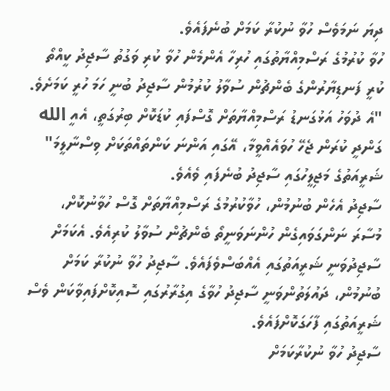ދިޔަ ނަމަވެސް ހުވާ ނުކުރާ ކަމަށް ބުނެފައެވެ.
ހުވާ ކުރުމުގެ ރަސްމިއްޔާތުގައި ހުރިހާ އެންމެން ހުވާ ކުރި ވަގުތު ސާޖިދު ކީއްތޯ ކުރީ ފަނޑިޔާރުންގެ ބެންޗުން ސުވާލު ކުރުމުން ސާޖިދު ބުނީ ހަމަ ހުރީ ކަމަށެވެ.
"އެ ދުވަހު އަޅުގަނޑު ރަސްމިއްޔާތަށް ގޮސްފައި ކުޑަކޮށް ބިރުގަތީ، އެއީ الله ގަންދީ ކުރަން ޖެހޭ ހުވައެއްވީމާ، އޭގައި އަންނަ ކަންތައްތަކަށް ވިސްނާލީމަ" ޝަރީއަތުގެ މަޖިލީހުގައި ސާޖިދު ބުނެފައި ވެއެވެ.
ސާޖިދު އެހެން ބުނުމުން، ހުވާކުރުމުގެ ރަސްމިއްޔާތަށް ގޮސް ހުވާނުކޮށް، މުސާރަ ނަންގަވައިގެން ހުންނަވަނީތޯ ބެންޗުން ސުވާލު ކުރިއެވެ. އެކަމަށް ސާޖިދުވަނީ ޝަރީއަތުގައި އެއްބަސްވެފައެވެ. ސާޖިދު ހުވާ ނުކުރާ ކަމަށް ބުނުމުން، ދައުލަތުންވަނީ ސާޖިދު ހުވާގެ އިގުރާރުގައި ސޮއިކޮށްފައިވާކަން ވެސް ޝަރީއަތުގައި ފާހަގަކޮށްފައެވެ.
ސާޖިދު ހުވާ ނުކުރާކަމަށް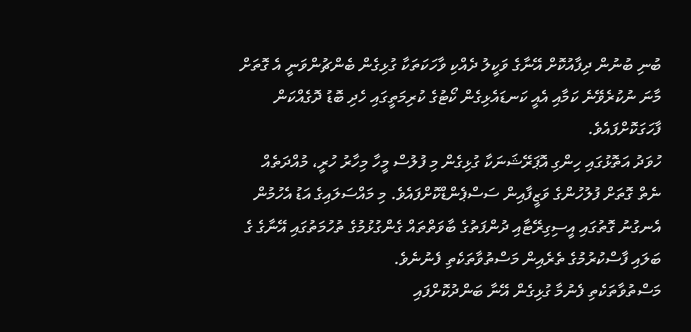ބުނި ބުނުން ދިފާއުކޮށް އޭނާގެ ވަކީލު ދެއްކި ވާހަކަތަކާ ގުޅިގެން ބެންޗުންވަނީ އެ ގޮތަށް މާނަ ނުކުރެވޭނެ ކަމާއި އެއީ ކަނޑައެޅިގެން ކޯޓުގެ ކުރިމަތީގައި ހެދި ބޮޑު ދޮގެއްކަން ފާހަގަކޮށްފައެވެ.
ހުވަދު އަތޮޅުގައި ހިންގި އޮޕަރޭޝަނަކާ ގުޅިގެން މި ފުލުސް މީހާ މިހާރު ހުރީ، މުއްދަތެއް ނެތް ގޮތަށް ފުލުހުންގެ ވަޒީފާއިން ސަސްޕެންޑްކޮށްފައެވެ. މި މައްސަލައިގެ އަޑު އެހުމުން އެނގުނު ގޮތުގައި އީސިގިރޭޓާއި ދުންފަތުގެ ބާވަތްތައް ގެންގުޅުމުގެ ތުހުމަތުގައި އޭނާގެ ގެ ބަލައި ފާސްކުރުމުގެ ތެރެއިން މަސްތުވާތަކެތި ފެނުނެވެ.
މަސްތުވާތަކެތި ފެނުމާ ގުޅިގެން އޭނާ ބަންދުކޮށްފައި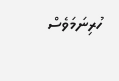ހުރިނަމަވެސް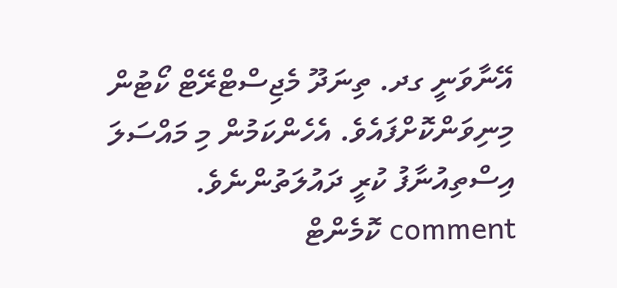އޭނާވަނީ ގދ. ތިނަދޫ މެޖިސްޓްރޭޓް ކޯޓުން މިނިވަންކޮށްފައެވެ. އެހެންކަމުން މި މައްސަލަ އިސްތިއުނާފު ކުރީ ދައުލަތުންނެވެ.
comment ކޮމެންޓް